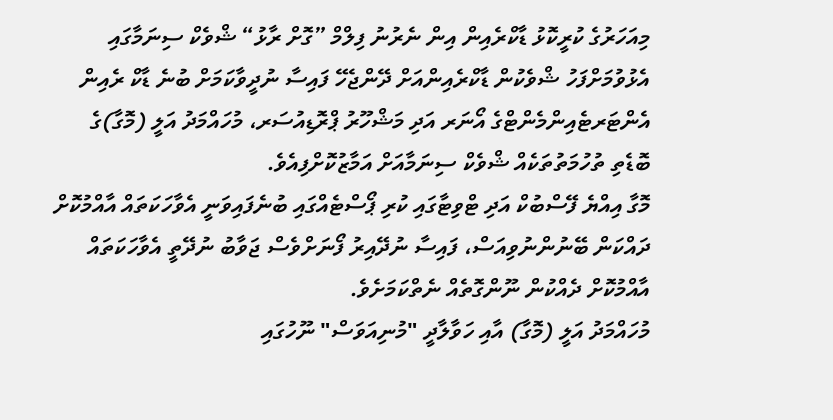މިއަހަރުގެ ކުރީކޮޅު ޑާކްރެއިން އިން ނެރުނު ފިލްމް ”ގޮށް ރާޅު“ ޝްވެކް ސިނަމާގައި އެޅުވުމަށްފަހު ޝްވެކުން ޑާކްރެއިންއަށް ދޭންޖެހޭ ފައިސާ ނުދީވާކަމަށް ބުނެ ޑާކް ރެއިން އެންޓަރޓެއިންމެންޓްގެ އޯނަރ އަދި މަޝްހޫރު ޕްރޮޑިއުސަރ، މުހައްމަދު އަލީ (މޮގާ)ގެ ބޮޑެތި ތުހުމަތުތަކެއް ޝްވެކް ސިނަމާއަށް އަމާޒުކޮށްފިއެވެ.
މޮގާ އިއްޔެ ފޭސްބުކް އަދި ޓްވިޓާގައި ކުރި ޕޯސްޓެއްގައި ބުނެފައިވަނީ އެވާހަކަތައް އާއްމުކޮށް ދައްކަން ބޭނުންނުވިއަސް، ފައިސާ ނުދޭއިރު ފޯނަށްވެސް ޖަވާބު ނުދޭތީ އެވާހަކަތައް އާއްމުކޮށް ދެއްކުން ނޫންގޮތެއް ނެތްކަމަށެވެ.
މުހައްމަދު އަލީ (މޮގާ) އާއި ހަވާލާދީ "މުނިއަވަސް" ނޫހުގައި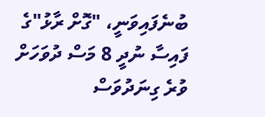ބުނެފައިވަނީ، "ގޮށް ރާޅު"ގެ ފައިސާ ނުދީ 8 މަސް ދުވަހަށް ވުރެ ގިނަދުވަސް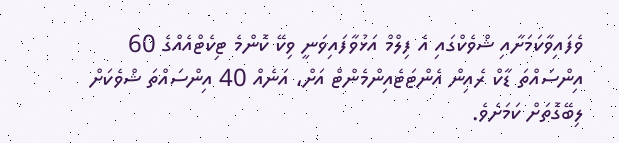ވެފައިވާކަމަށާއި ޝްވެކްގައި އެ ފިލްމް އަޅުވާފައިވަނީ ވިކޭ ކޮންމެ ޓިކެޓްއެއްގެ 60 އިންސައްތަ ޑާކް ރެއިން އެންޓަޓެއިންމެންޓް އަށް، އަނެއް 40 އިންސައްތަ ޝްވެކަށް ލިބޭގޮތަށް ކަމަށެވެ.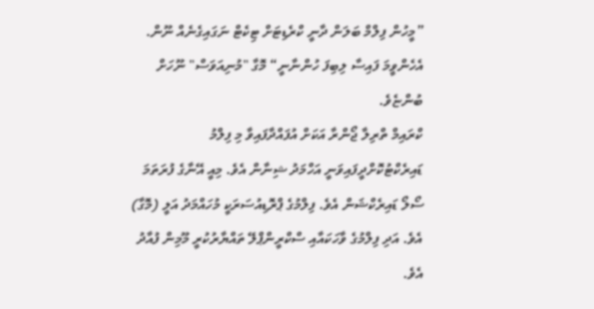”މީހުން ފިލްމް ބަލަން ދާނީ ކްރެޑިޓަށް ޓިކެޓް ނަގައިގެނެއް ނޫން. އެހެންވީމަ ފައިސާ ލިބިފަ ހުންނާނީ“ މޮގާ "މުނިއަވަސް" ނޫހަށް ބުންޏެވެ.
ކްރައިމް ތްރިލާ ޖޯންރާ އަކަށް އުފައްދާފައިވާ މި ފިލްމު ޑައިރެކްޓުކޮށްދީފައިވަނީ އަހްމަދު ޝިނާން އެވެ. މިއީ އޭނާގެ ފުރަތަމަ ސޯލޯ ޑައިރެކްޝަން އެވެ. ފިލްމުގެ ޕްރޮޑިއުސަރަކީ މުހައްމަދު އަލީ (މޮގާ) އެވެ. އަދި ފިލްމުގެ ވާހަކައާއި ސްކްރީންޕްލޭ ތައްޔާރުކުރީ މޫމިން ފުއާދު އެވެ.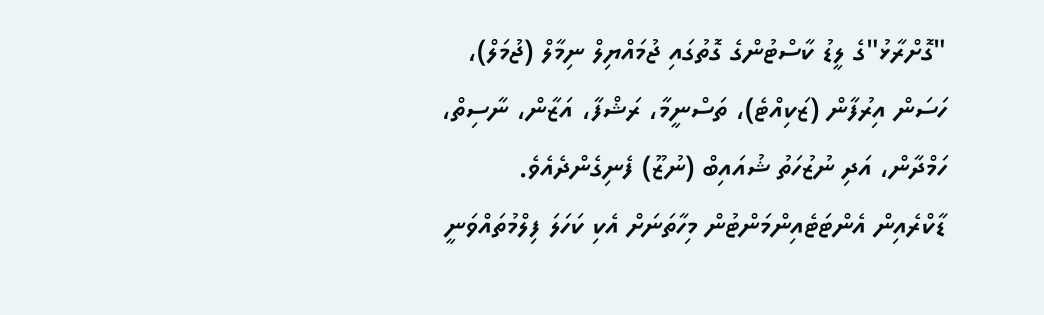"ގޮށްރާޅު"ގެ ލީޑު ކާސްޓުންގެ ގޮތުގައި ޖުމައްޔިލް ނިމާލް (ޖުމަލް)، ހަސަން އިރުފާން (ޒަކިއްޓެ)، ތަސްނީމާ، ރަޝްފާ، އަޒާން، ނާސިތް، ހަމްދާން، އަދި ނުޒުހަތު ޝުއައިބް (ނުޒޫ) ފެނިގެންދެއެވެ.
ޑާކްރެއިން އެންޓަޓެއިންމަންޓުން މިހާތަނަށް އެކި ކަހަލަ ފިލްމުތައްވަނީ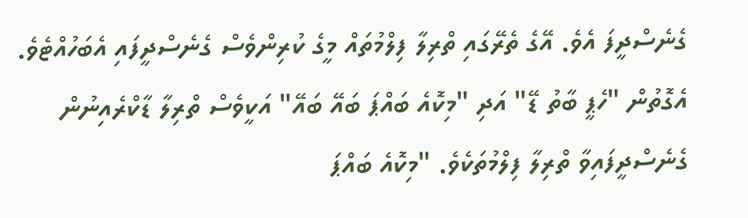ގެނެސްދީފަ އެވެ. އޭގެ ތެރޭގައި ތްރިލާ ފިލްމުތައް މީގެ ކުރިންވެސް ގެނެސްދީފައި އެބަހުއްޓެވެ. އެގޮތުން "ހެޕީ ބާތު ޑޭ" އަދި "މިކޮއެ ބައްޕަ ބައޭ ބައޭ" އަކީވެސް ތްރިލާ ޑާކްރެއިނުން ގެނެސްދީފައިވާ ތްރިލާ ފިލްމުތަކެވެ. "މިކޮއެ ބައްޕަ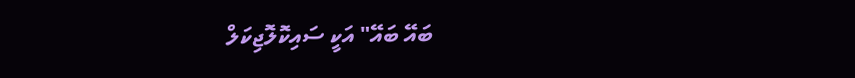ބައޭ ބައޭ" އަކީ ސައިކޮލޮޖިކަލް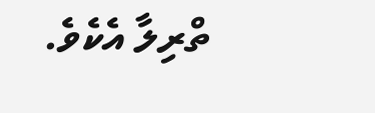ތްރިލާ އެކެވެ.